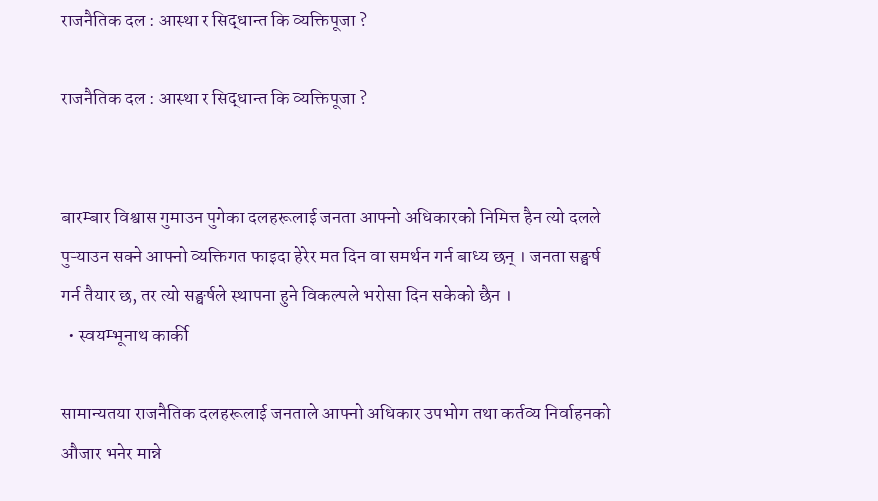राजनैतिक दल : आस्था र सिद्धान्त कि व्यक्तिपूजा ?

राजनैतिक दल : आस्था र सिद्धान्त कि व्यक्तिपूजा ?


बारम्बार विश्वास गुमाउन पुगेका दलहरूलाई जनता आफ्नो अधिकारको निमित्त हैन त्यो दलले पुऱ्याउन सक्ने आफ्नो व्यक्तिगत फाइदा हेरेर मत दिन वा समर्थन गर्न बाध्य छन् । जनता सङ्घर्ष गर्न तैयार छ, तर त्यो सङ्घर्षले स्थापना हुने विकल्पले भरोसा दिन सकेको छैन ।
  • स्वयम्भूनाथ कार्की

सामान्यतया राजनैतिक दलहरूलाई जनताले आफ्नो अधिकार उपभोग तथा कर्तव्य निर्वाहनको औजार भनेर मान्ने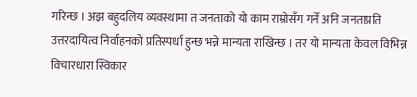गरिन्छ । अझ बहुदलिय व्यवस्थामा त जनताको यो काम राम्रोसँग गर्ने अनि जनताप्रति उत्तरदायित्व निर्वाहनको प्रतिस्पर्धा हुन्छ भन्ने मान्यता राखिन्छ । तर यो मान्यता केवल विभिन्न विचारधारा स्विकार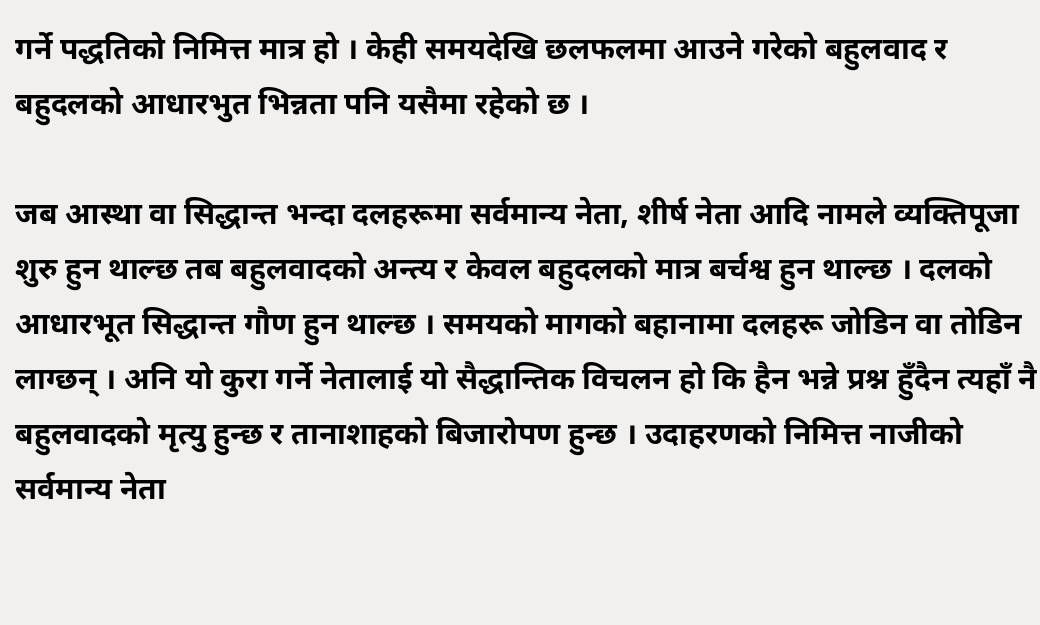गर्ने पद्धतिको निमित्त मात्र हो । केही समयदेखि छलफलमा आउने गरेको बहुलवाद र बहुदलको आधारभुत भिन्नता पनि यसैमा रहेको छ ।

जब आस्था वा सिद्धान्त भन्दा दलहरूमा सर्वमान्य नेता, शीर्ष नेता आदि नामले व्यक्तिपूजा शुरु हुन थाल्छ तब बहुलवादको अन्त्य र केवल बहुदलको मात्र बर्चश्व हुन थाल्छ । दलको आधारभूत सिद्धान्त गौण हुन थाल्छ । समयको मागको बहानामा दलहरू जोडिन वा तोडिन लाग्छन् । अनि यो कुरा गर्ने नेतालाई यो सैद्धान्तिक विचलन हो कि हैन भन्ने प्रश्न हुँदैन त्यहाँ नै बहुलवादको मृत्यु हुन्छ र तानाशाहको बिजारोपण हुन्छ । उदाहरणको निमित्त नाजीको सर्वमान्य नेता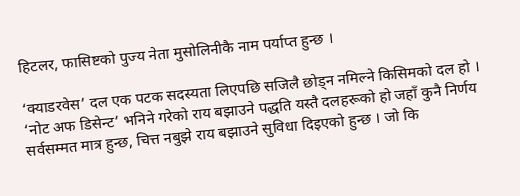हिटलर, फासिष्टको पुज्य नेता मुसोलिनीकै नाम पर्याप्त हुन्छ ।

‘क्याडरवेस’ दल एक पटक सदस्यता लिएपछि सजिलै छोड्न नमिल्ने किसिमको दल हो । ‘नोट अफ डिसेन्ट’ भनिने गरेको राय बझाउने पद्धति यस्तै दलहरूको हो जहाँ कुनै निर्णय सर्वसम्मत मात्र हुन्छ, चित्त नबुझे राय बझाउने सुविधा दिइएको हुन्छ । जो कि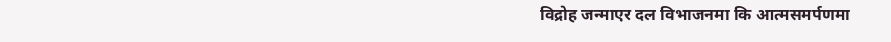विद्रोह जन्माएर दल विभाजनमा कि आत्मसमर्पणमा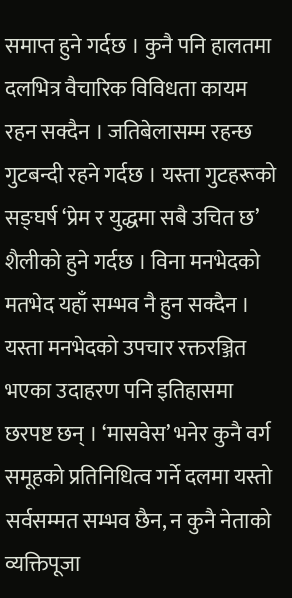समाप्त हुने गर्दछ । कुनै पनि हालतमा दलभित्र वैचारिक विविधता कायम रहन सक्दैन । जतिबेलासम्म रहन्छ गुटबन्दी रहने गर्दछ । यस्ता गुटहरूको सङ्घर्ष ‘प्रेम र युद्धमा सबै उचित छ’ शैलीको हुने गर्दछ । विना मनभेदको मतभेद यहाँ सम्भव नै हुन सक्दैन । यस्ता मनभेदको उपचार रक्तरञ्जित भएका उदाहरण पनि इतिहासमा छरपष्ट छन् । ‘मासवेस’ भनेर कुनै वर्ग समूहको प्रतिनिधित्व गर्ने दलमा यस्तो सर्वसम्मत सम्भव छैन, न कुनै नेताको व्यक्तिपूजा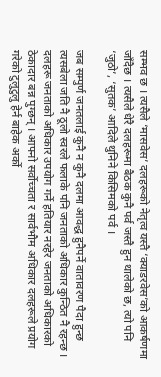सम्भव छ । त्यसैले ‘मासवेस’ दलहरूको नेतृत्व यस्तै ‘क्याडरवेस’को आकर्षणमा जाँदैछ । त्यसैले धेरै दलहरूमा बैठक कुनै पर्व जस्तै हुन थालेको छ, त्यो पनि ‘जुठो’, ‘सुतक’ आदिले थुनिने किसिमको पर्व ।

जब सम्पुर्ण जनतलाई कुनै न कुनै दलमा आवद्ध हुनैपर्ने वातावरण पैदा हुन्छ त्यसबेला जति नै ठूलो स्वरले फलाके पनि जनताको अधिकार कुन्ठित नै रहन्छ । दलहरू जनताको अधिकार उपयोग गर्ने हतियार नरहेर जनताको अधिकारको ठेकादार बन्न पुग्छन् । आफ्नो सर्वोच्चता र सार्वभौम अधिकार दलहरूले प्रयोग गरेको टुलुटुलु हेर्न बाहेक अर्को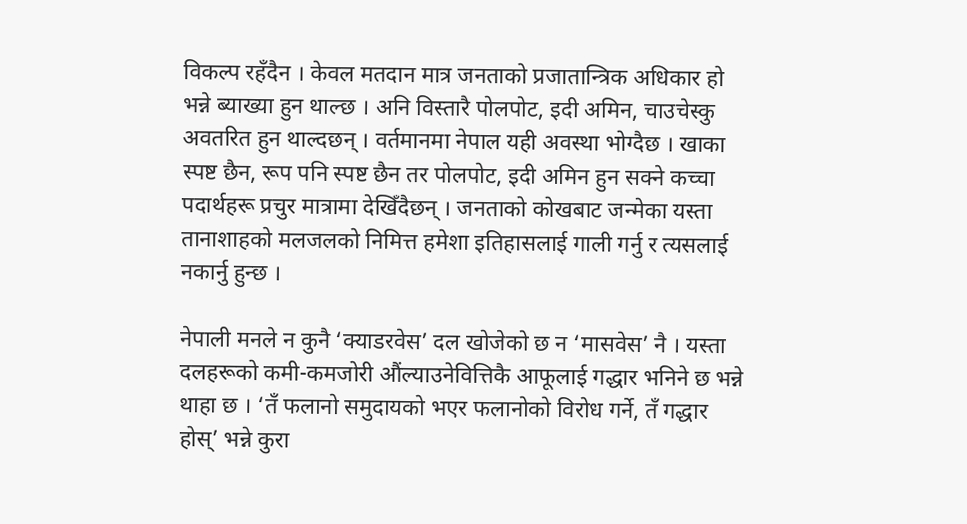विकल्प रहँदैन । केवल मतदान मात्र जनताको प्रजातान्त्रिक अधिकार हो भन्ने ब्याख्या हुन थाल्छ । अनि विस्तारै पोलपोट, इदी अमिन, चाउचेस्कु अवतरित हुन थाल्दछन् । वर्तमानमा नेपाल यही अवस्था भोग्दैछ । खाका स्पष्ट छैन, रूप पनि स्पष्ट छैन तर पोलपोट, इदी अमिन हुन सक्ने कच्चा पदार्थहरू प्रचुर मात्रामा देखिँदैछन् । जनताको कोखबाट जन्मेका यस्ता तानाशाहको मलजलको निमित्त हमेशा इतिहासलाई गाली गर्नु र त्यसलाई नकार्नु हुन्छ ।

नेपाली मनले न कुनै ‘क्याडरवेस’ दल खोजेको छ न ‘मासवेस’ नै । यस्ता दलहरूको कमी-कमजोरी औंल्याउनेवित्तिकै आफूलाई गद्धार भनिने छ भन्ने थाहा छ । ‘तँ फलानो समुदायको भएर फलानोको विरोध गर्ने, तँ गद्धार होस्’ भन्ने कुरा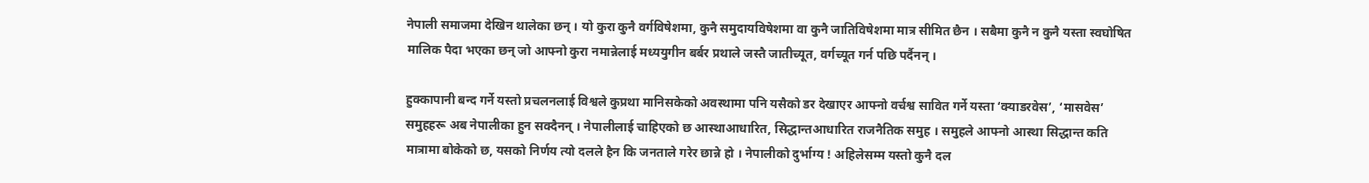नेपाली समाजमा देखिन थालेका छन् । यो कुरा कुनै वर्गविषेशमा, कुनै समुदायविषेशमा वा कुनै जातिविषेशमा मात्र सीमित छैन । सबैमा कुनै न कुनै यस्ता स्वघोषित मालिक पैदा भएका छन् जो आफ्नो कुरा नमान्नेलाई मध्ययुगीन बर्बर प्रथाले जस्तै जातीच्यूत, वर्गच्यूत गर्न पछि पर्दैनन् ।

हुक्कापानी बन्द गर्ने यस्तो प्रचलनलाई विश्वले कुप्रथा मानिसकेको अवस्थामा पनि यसैको डर देखाएर आफ्नो वर्चश्व सावित गर्ने यस्ता ‘क्याडरवेस’, ‘मासवेस’ समुहहरू अब नेपालीका हुन सक्दैनन् । नेपालीलाई चाहिएको छ आस्थाआधारित, सिद्धान्तआधारित राजनैतिक समुह । समुहले आफ्नो आस्था सिद्धान्त कति मात्रामा बोकेको छ, यसको निर्णय त्यो दलले हैन कि जनताले गरेर छान्ने हो । नेपालीको दुर्भाग्य ! अहिलेसम्म यस्तो कुनै दल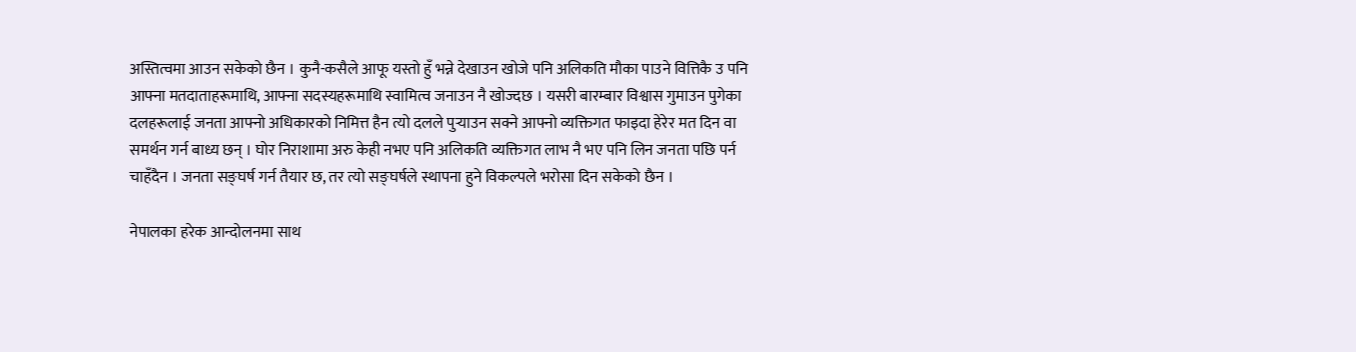अस्तित्वमा आउन सकेको छैन । कुनै-कसैले आफू यस्तो हुँ भन्ने देखाउन खोजे पनि अलिकति मौका पाउने वित्तिकै उ पनि आफ्ना मतदाताहरूमाथि, आफ्ना सदस्यहरूमाथि स्वामित्व जनाउन नै खोज्दछ । यसरी बारम्बार विश्वास गुमाउन पुगेका दलहरूलाई जनता आफ्नो अधिकारको निमित्त हैन त्यो दलले पुऱ्याउन सक्ने आफ्नो व्यक्तिगत फाइदा हेरेर मत दिन वा समर्थन गर्न बाध्य छन् । घोर निराशामा अरु केही नभए पनि अलिकति व्यक्तिगत लाभ नै भए पनि लिन जनता पछि पर्न चाहँदैन । जनता सङ्घर्ष गर्न तैयार छ, तर त्यो सङ्घर्षले स्थापना हुने विकल्पले भरोसा दिन सकेको छैन ।

नेपालका हरेक आन्दोलनमा साथ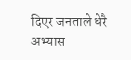दिएर जनताले धेरै अभ्यास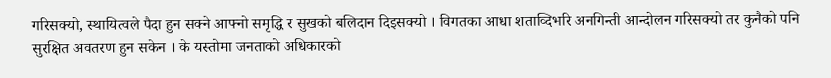गरिसक्यो, स्थायित्वले पैदा हुन सक्ने आफ्नो समृद्धि र सुखको बलिदान दिइसक्यो । विगतका आधा शताव्दिभरि अनगिन्ती आन्दोलन गरिसक्यो तर कुनैको पनि सुरक्षित अवतरण हुन सकेन । के यस्तोमा जनताको अधिकारको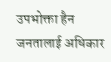उपभोक्ता हैन जनतालाई अधिकार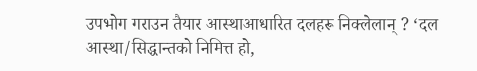उपभोग गराउन तैयार आस्थाआधारित दलहरू निक्लेलान् ? ‘दल आस्था/सिद्धान्तको निमित्त हो,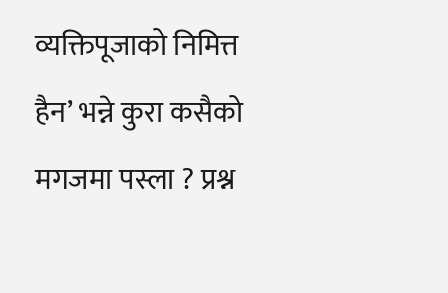व्यक्तिपूजाको निमित्त हैन’ भन्ने कुरा कसैको मगजमा पस्ला ? प्रश्न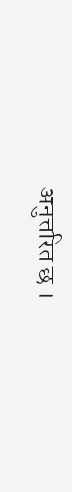अनुत्तरित छ ।